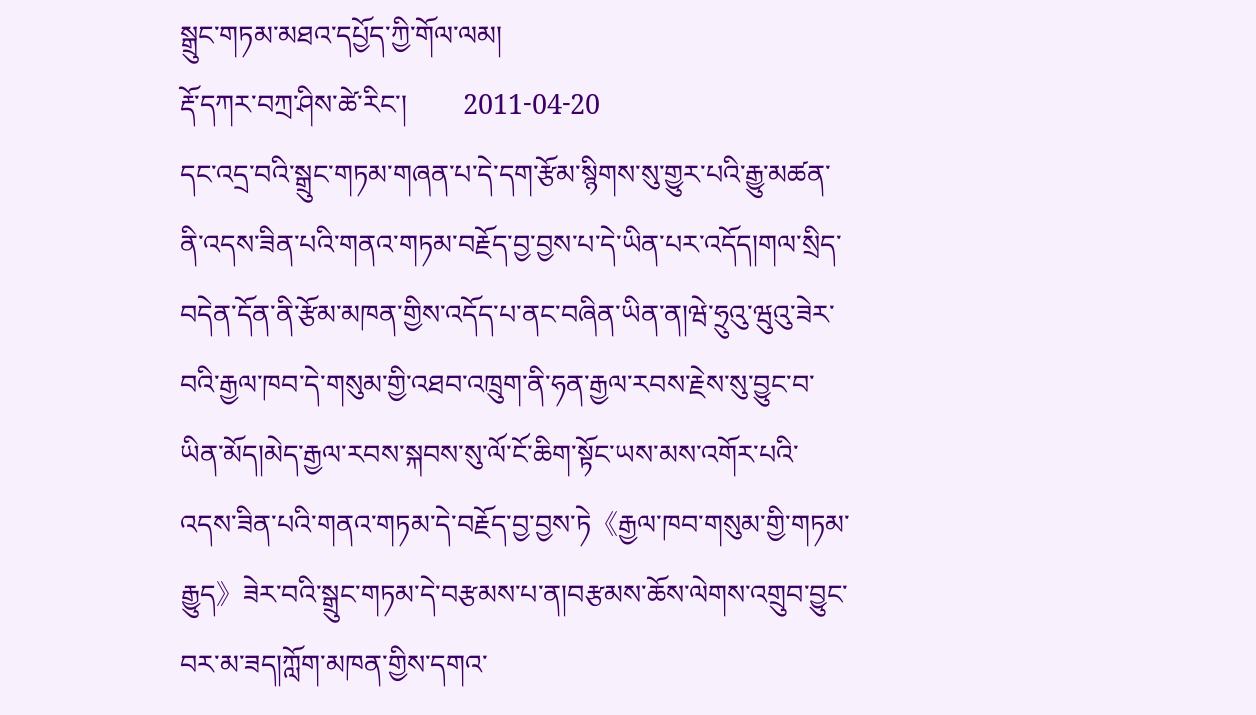སྒྲུང་གཏམ་མཐའ་དཔྱོད་ཀྱི་གོལ་ལམ།
རྡོ་དཀར་བཀྲ་ཤིས་ཚེ་རིང་།        2011-04-20
དང་འདྲ་བའི་སྒྲུང་གཏམ་གཞན་པ་དེ་དག་རྩོམ་སྙིགས་སུ་གྱུར་པའི་རྒྱུ་མཚན་ནི་འདས་ཟིན་པའི་གནའ་གཏམ་བརྗོད་བྱ་བྱས་པ་དེ་ཡིན་པར་འདོད།གལ་སྲིད་བདེན་དོན་ནི་རྩོམ་མཁན་གྱིས་འདོད་པ་ནང་བཞིན་ཡིན་ན།ཝེ་ཧྲུའུ་ཝུའུ་ཟེར་བའི་རྒྱལ་ཁབ་དེ་གསུམ་གྱི་འཐབ་འཁྲུག་ནི་ཧན་རྒྱལ་རབས་རྗེས་སུ་བྱུང་བ་ཡིན་མོད།མེད་རྒྱལ་རབས་སྐབས་སུ་ལོ་ངོ་ཆིག་སྟོང་ཡས་མས་འགོར་པའི་འདས་ཟིན་པའི་གནའ་གཏམ་དེ་བརྗོད་བྱ་བྱས་ཏེ《རྒྱལ་ཁབ་གསུམ་གྱི་གཏམ་རྒྱུད》ཟེར་བའི་སྒྲུང་གཏམ་དེ་བརྩམས་པ་ན།བརྩམས་ཆོས་ལེགས་འགྲུབ་བྱུང་བར་མ་ཟད།ཀློག་མཁན་གྱིས་དགའ་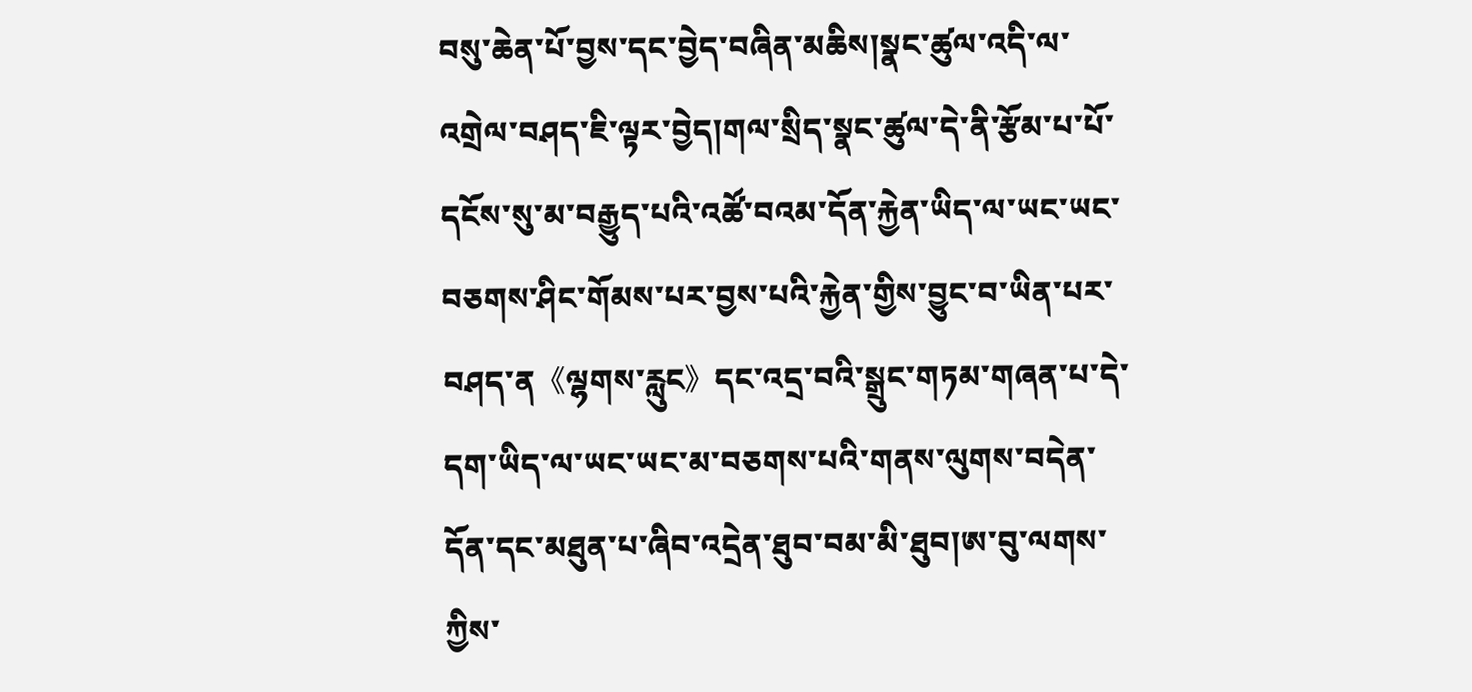བསུ་ཆེན་པོ་བྱས་དང་བྱེད་བཞིན་མཆིས།སྣང་ཚུལ་འདི་ལ་འགྲེལ་བཤད་ཇི་ལྟར་བྱེད།གལ་སྲིད་སྣང་ཚུལ་དེ་ནི་རྩོམ་པ་པོ་དངོས་སུ་མ་བརྒྱུད་པའི་འཚོ་བའམ་དོན་རྐྱེན་ཡིད་ལ་ཡང་ཡང་བཅགས་ཤིང་གོམས་པར་བྱས་པའི་རྐྱེན་གྱིས་བྱུང་བ་ཡིན་པར་བཤད་ན《ལྷགས་རླུང》དང་འདྲ་བའི་སྒྲུང་གཏམ་གཞན་པ་དེ་དག་ཡིད་ལ་ཡང་ཡང་མ་བཅགས་པའི་གནས་ལུགས་བདེན་དོན་དང་མཐུན་པ་ཞིབ་འདྲེན་ཐུབ་བམ་མི་ཐུབ།ཨ་བུ་ལགས་ཀྱིས་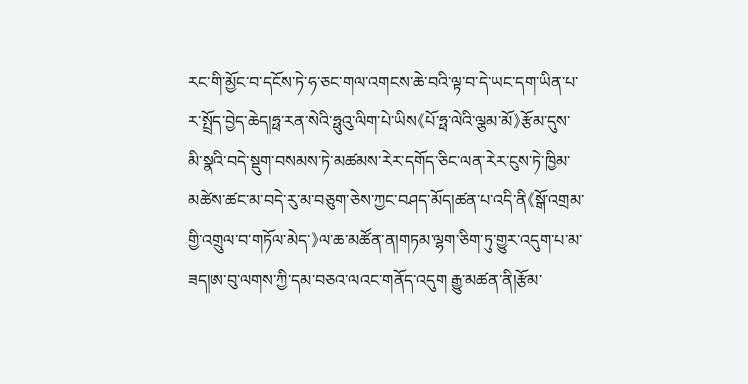རང་གི་མྱོང་བ་དངོས་ཏེ་ཧ་ཅང་གལ་འགངས་ཆེ་བའི་ལྟ་བ་དེ་ཡང་དག་ཡིན་པ་ར་སྤྲོད་བྱེད་ཆེད།ཧྥ་རན་སེའི་ཧྥུའུ་ལིག་པེ་ཡིས《པོ་ཧྥ་ལེའི་ལྕམ་མོ》རྩོམ་དུས་མི་སྣའི་བདེ་སྡུག་བསམས་ཏེ་མཚམས་རེར་དགོད་ཅིང་ལན་རེར་ངུས་ཏེ་ཁྱིམ་མཚེས་ཚང་མ་བདེ་རུ་མ་བཅུག་ཅེས་ཀྱང་བཤད་མོད།ཚན་པ་འདི་ནི《སྒོ་འགྲམ་གྱི་འགྲུལ་བ་གཏོལ་མེད་》ལ་ཆ་མཚོན་ན།གཏམ་ལྷག་ཅིག་ཏུ་གྱུར་འདུག་པ་མ་ཟད།ཨ་བུ་ལགས་ཀྱི་དམ་བཅའ་ལའང་གནོད་འདུག རྒྱུ་མཚན་ནི།རྩོམ་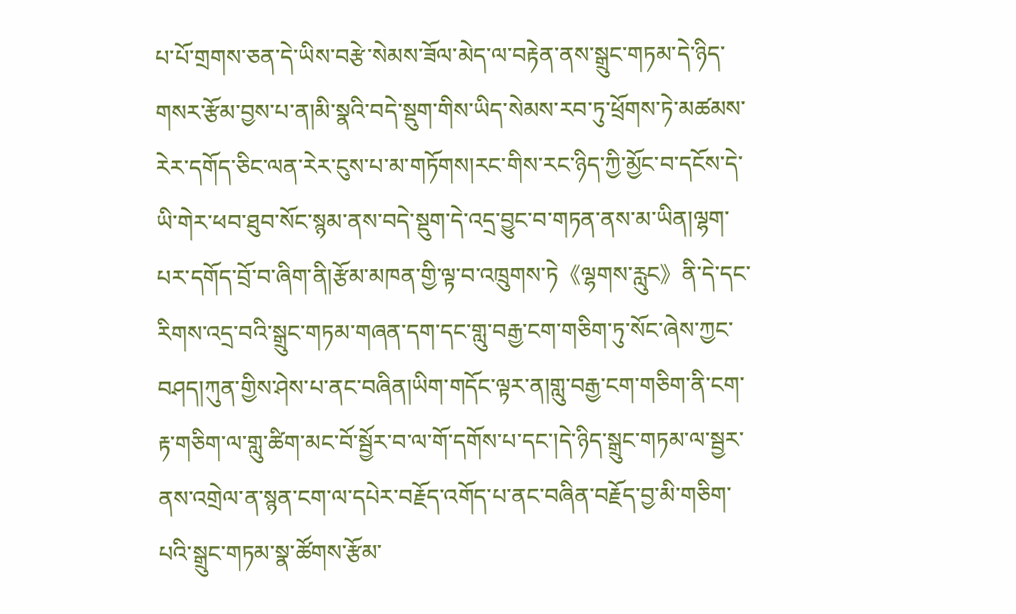པ་པོ་གྲགས་ཅན་དེ་ཡིས་བརྩེ་སེམས་ཟོལ་མེད་ལ་བརྟེན་ནས་སྒྲུང་གཏམ་དེ་ཉིད་གསར་རྩོམ་བྱས་པ་ན།མི་སྣའི་བདེ་སྡུག་གིས་ཡིད་སེམས་རབ་ཏུ་ཕྲོགས་ཏེ་མཚམས་རེར་དགོད་ཅིང་ལན་རེར་ངུས་པ་མ་གཏོགས།རང་གིས་རང་ཉིད་ཀྱི་མྱོང་བ་དངོས་དེ་ཡི་གེར་ཕབ་ཐུབ་སོང་སྙམ་ནས་བདེ་སྡུག་དེ་འདྲ་བྱུང་བ་གཏན་ནས་མ་ཡིན།ལྷག་པར་དགོད་བྲོ་བ་ཞིག་ནི།རྩོམ་མཁན་གྱི་ལྟ་བ་འཁྲུགས་ཏེ《ལྷགས་རླུང》ནི་དེ་དང་རིགས་འདྲ་བའི་སྒྲུང་གཏམ་གཞན་དག་དང་གླུ་བརྒྱ་ངག་གཅིག་ཏུ་སོང་ཞེས་ཀྱང་བཤད།ཀུན་གྱིས་ཤེས་པ་ནང་བཞིན།ཡིག་གདོང་ལྟར་ན།གླུ་བརྒྱ་ངག་གཅིག་ནི་ངག་རྟ་གཅིག་ལ་གླུ་ཚིག་མང་བོ་སྦྱོར་བ་ལ་གོ་དགོས་པ་དང་།དེ་ཉིད་སྒྲུང་གཏམ་ལ་སྦྱར་ནས་འགྲེལ་ན་སྙན་ངག་ལ་དཔེར་བརྗོད་འགོད་པ་ནང་བཞིན་བརྗོད་བྱ་མི་གཅིག་པའི་སྒྲུང་གཏམ་སྣ་ཚོགས་རྩོམ་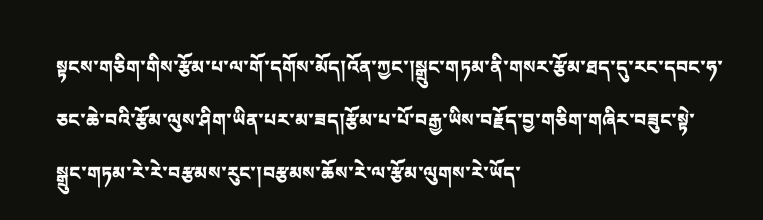སྟངས་གཅིག་གིས་རྩོམ་པ་ལ་གོ་དགོས་མོད།འོན་ཀྱང་།སྒྲུང་གཏམ་ནི་གསར་རྩོམ་ཐད་དུ་རང་དབང་ཧ་ཅང་ཆེ་བའི་རྩོམ་ལུས་ཤིག་ཡིན་པར་མ་ཟད།རྩོམ་པ་པོ་བརྒྱ་ཡིས་བརྗོད་བྱ་གཅིག་གཞིར་བཟུང་སྟེ་སྒྲུང་གཏམ་རེ་རེ་བརྩམས་རུང་།བརྩམས་ཆོས་རེ་ལ་རྩོམ་ལུགས་རེ་ཡོད་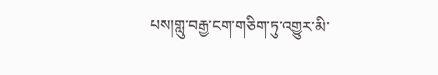པས།གླུ་བརྒྱ་ངག་གཅིག་ཏུ་འགྱུར་མི་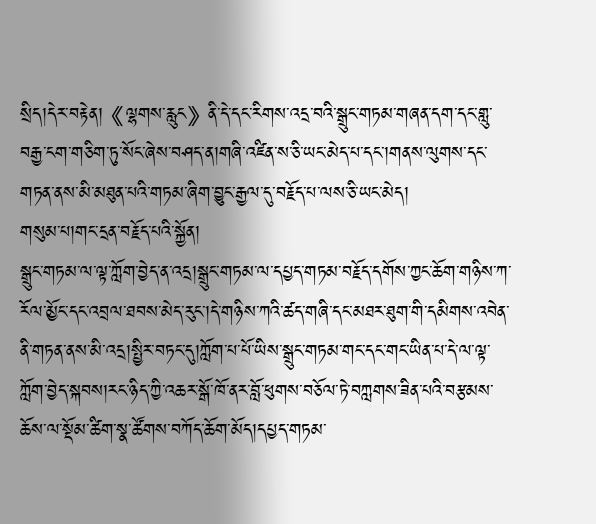སྲིད།དེར་བརྟེན།《ལྷགས་རླུང》ནི་དེ་དང་རིགས་འདྲ་བའི་སྒྲུང་གཏམ་གཞན་དག་དང་གླུ་བརྒྱ་ངག་གཅིག་ཏུ་སོང་ཞེས་བཤད་ན།གཞི་འཛིན་ས་ཅི་ཡང་མེད་པ་དང་།གནས་ལུགས་དང་གཏན་ནས་མི་མཐུན་པའི་གཏམ་ཞིག་བྱུང་རྒྱལ་དུ་བརྗོད་པ་ལས་ཅི་ཡང་མེད།
གསུམ་པ།གང་དྲན་བརྗོད་པའི་སྐྱོན།
སྒྲུང་གཏམ་ལ་ལྟ་ཀློག་བྱེད་ན་འདྲ།སྒྲུང་གཏམ་ལ་དཔྱད་གཏམ་བརྗོད་དགོས་ཀྱང་ཆོག་གཉིས་ཀ་རོལ་མྱོང་དང་འབྲལ་ཐབས་མེད་རུང་།དེ་གཉིས་ཀའི་ཚད་གཞི་དང་མཐར་ཐུག་གི་དམིགས་འབེན་ནི་གཏན་ནས་མི་འདྲ།སྤྱིར་བཏང་དུ།ཀློག་པ་པོ་ཡིས་སྒྲུང་གཏམ་གང་དང་གང་ཡིན་པ་དེ་ལ་ལྟ་ཀློག་བྱེད་སྐབས།རང་ཉིད་ཀྱི་འཆར་སྒོ་ཁོ་ནར་བློ་ཕུགས་བཅོལ་ཏེ་བཀླགས་ཟིན་པའི་བརྩམས་ཆོས་ལ་སྡོམ་ཚིག་སྣ་ཚོགས་བཀོད་ཆོག་མོད།དཔྱད་གཏམ་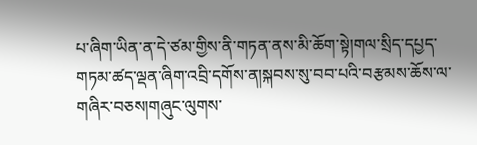པ་ཞིག་ཡིན་ན་དེ་ཙམ་གྱིས་ནི་གཏན་ནས་མི་ཆོག་སྟེ།གལ་སྲིད་དཔྱད་གཏམ་ཚད་ལྡན་ཞིག་འབྲི་དགོས་ན།སྐབས་སུ་བབ་པའི་བརྩམས་ཆོས་ལ་གཞིར་བཅས།གཞུང་ལུགས་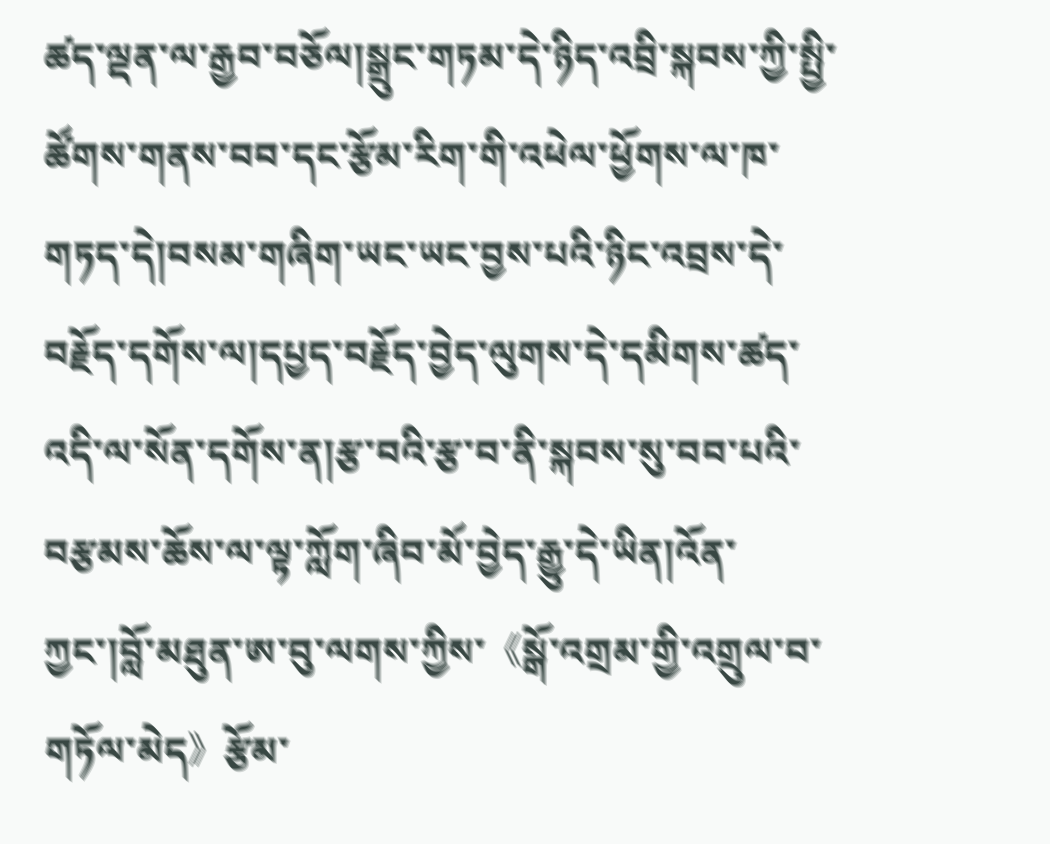ཚད་ལྡན་ལ་རྒྱབ་བཅོལ།སྒྲུང་གཏམ་དེ་ཉིད་འབྲི་སྐབས་ཀྱི་སྤྱི་ཚོགས་གནས་བབ་དང་རྩོམ་རིག་གི་འཕེལ་ཕྱོགས་ལ་ཁ་གཏད་དེ།བསམ་གཞིག་ཡང་ཡང་བྱས་པའི་ཉིང་འབྲས་དེ་བརྗོད་དགོས་ལ།དཔྱད་བརྗོད་བྱེད་ལུགས་དེ་དམིགས་ཚད་འདི་ལ་སོན་དགོས་ན།རྩ་བའི་རྩ་བ་ནི་སྐབས་སུ་བབ་པའི་བརྩམས་ཆོས་ལ་ལྟ་ཀློག་ཞིབ་མོ་བྱེད་རྒྱུ་དེ་ཡིན།འོན་ཀྱང་།བློ་མཐུན་ཨ་བུ་ལགས་ཀྱིས་《སྒོ་འགྲམ་གྱི་འགྲུལ་བ་གཏོལ་མེད》རྩོམ་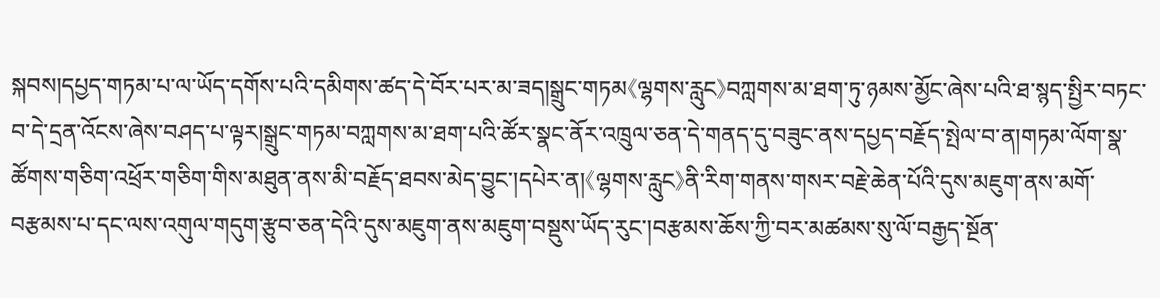སྐབས།དཔྱད་གཏམ་པ་ལ་ཡོད་དགོས་པའི་དམིགས་ཚད་དེ་བོར་པར་མ་ཟད།སྒྲུང་གཏམ《ལྷགས་རླུང》བཀླགས་མ་ཐག་ཏུ་ཉམས་མྱོང་ཞེས་པའི་ཐ་སྙད་སྤྱིར་བཏང་བ་དེ་དྲན་འོངས་ཞེས་བཤད་པ་ལྟར།སྒྲུང་གཏམ་བཀླགས་མ་ཐག་པའི་ཚོར་སྣང་ནོར་འཁྲུལ་ཅན་དེ་གནད་དུ་བཟུང་ནས་དཔྱད་བརྗོད་སྤེལ་བ་ན།གཏམ་ལོག་སྣ་ཚོགས་གཅིག་འཕྲོར་གཅིག་གིས་མཐུན་ནས་མི་བརྗོད་ཐབས་མེད་བྱུང་།དཔེར་ན།《ལྷགས་རླུང》ནི་རིག་གནས་གསར་བརྗེ་ཆེན་པོའི་དུས་མཇུག་ནས་མགོ་བརྩམས་པ་དང་ལས་འགུལ་གདུག་རྩུབ་ཅན་དེའི་དུས་མཇུག་ནས་མཇུག་བསྡུས་ཡོད་རུང་།བརྩམས་ཆོས་ཀྱི་བར་མཚམས་སུ་ལོ་བརྒྱད་སྔོན་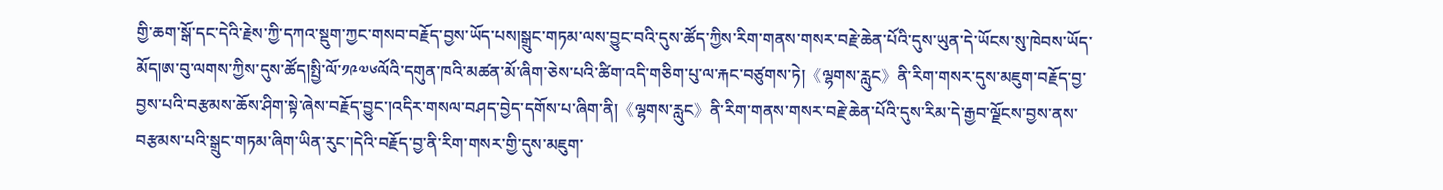གྱི་ཆག་སྒོ་དང་དེའི་རྗེས་ཀྱི་དཀའ་སྡུག་ཀྱང་གསབ་བརྗོད་བྱས་ཡོད་པས།སྒྲུང་གཏམ་ལས་བྱུང་བའི་དུས་ཚོད་ཀྱིས་རིག་གནས་གསར་བརྗེ་ཆེན་པོའི་དུས་ཡུན་དེ་ཡོངས་སུ་ཁེབས་ཡོད་མོད།ཨ་བུ་ལགས་ཀྱིས་དུས་ཚོད།སྤྱི་ལོ་༡༩༧༦ལོའི་དགུན་ཁའི་མཚན་མོ་ཞིག་ཅེས་པའི་ཚིག་འདི་གཅིག་པུ་ལ་རྐང་བཙུགས་ཏེ།《ལྷགས་རླུང》ནི་རིག་གསར་དུས་མཇུག་བརྗོད་བྱ་བྱས་པའི་བརྩམས་ཆོས་ཤིག་སྟེ་ཞེས་བརྗོད་བྱུང་།འདིར་གསལ་བཤད་བྱེད་དགོས་པ་ཞིག་ནི།《ལྷགས་རླུང》ནི་རིག་གནས་གསར་བརྗེ་ཆེན་པོའི་དུས་རིམ་དེ་རྒྱབ་ལྗོངས་བྱས་ནས་བརྩམས་པའི་སྒྲུང་གཏམ་ཞིག་ཡིན་རུང་།དེའི་བརྗོད་བྱ་ནི་རིག་གསར་གྱི་དུས་མཇུག་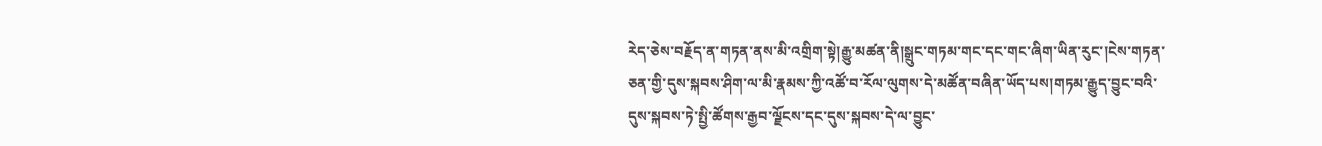རེད་ཅེས་བརྗོད་ན་གཏན་ནས་མི་འགྲིག་སྟེ།རྒྱུ་མཚན་ནི།སྒྲུང་གཏམ་གང་དང་གང་ཞིག་ཡིན་རུང་།ངེས་གཏན་ཅན་གྱི་དུས་སྐབས་ཤིག་ལ་མི་རྣམས་ཀྱི་འཚོ་བ་རོལ་ལུགས་དེ་མཚོན་བཞིན་ཡོད་པས།གཏམ་རྒྱུད་བྱུང་བའི་དུས་སྐབས་ཏེ་སྤྱི་ཚོགས་རྒྱབ་ལྗོངས་དང་དུས་སྐབས་དེ་ལ་བྱུང་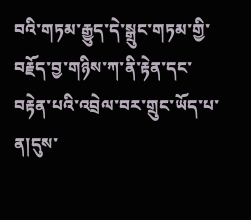བའི་གཏམ་རྒྱུད་དེ་སྒྲུང་གཏམ་གྱི་བརྗོད་བྱ་གཉིས་ཀ་ནི་རྟེན་དང་བརྟེན་པའི་འབྲེལ་བར་གྲུང་ཡོད་པ་ན།དུས་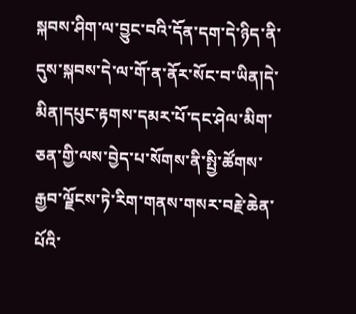སྐབས་ཤིག་ལ་བྱུང་བའི་དོན་དག་དེ་ཉིད་ནི་དུས་སྐབས་དེ་ལ་གོ་ན་ནོར་སོང་བ་ཡིན།དེ་མིན།དཔུང་རྟགས་དམར་པོ་དང་ཤེལ་མིག་ཅན་གྱི་ལས་བྱེད་པ་སོགས་ནི་སྤྱི་ཚོགས་རྒྱབ་ལྗོངས་ཏེ་རིག་གནས་གསར་བརྗེ་ཆེན་པོའི་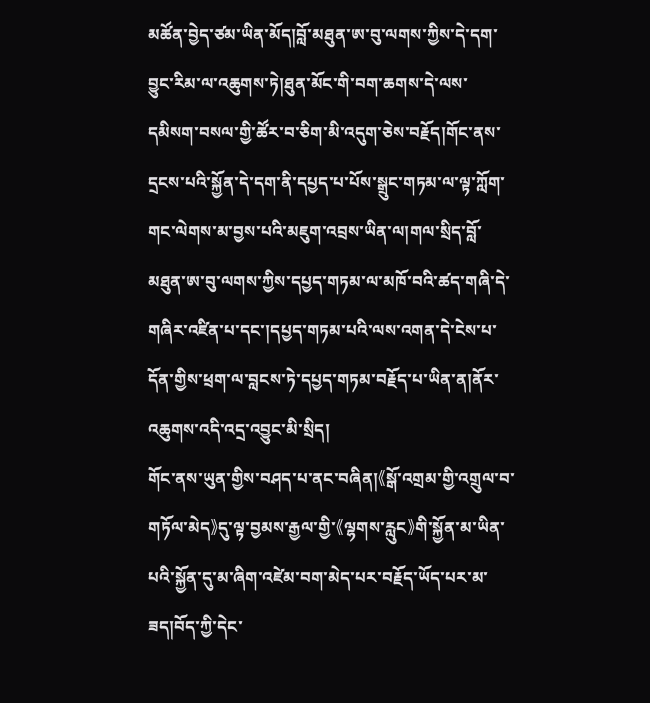མཚོན་བྱེད་ཙམ་ཡིན་མོད།བློ་མཐུན་ཨ་བུ་ལགས་ཀྱིས་དེ་དག་བྱུང་རིམ་ལ་འཆུགས་ཏེ།ཐུན་མོང་གི་བག་ཆགས་དེ་ལས་དམིསག་བསལ་གྱི་ཚོར་བ་ཅིག་མི་འདུག་ཅེས་བརྗོད།གོང་ནས་དྲངས་པའི་སྐྱོན་དེ་དག་ནི་དཔྱད་པ་པོས་སྒྲུང་གཏམ་ལ་ལྟ་ཀློག་གང་ལེགས་མ་བྱས་པའི་མཇུག་འབྲས་ཡིན་ལ།གལ་སྲིད་བློ་མཐུན་ཨ་བུ་ལགས་ཀྱིས་དཔྱད་གཏམ་ལ་མཁོ་བའི་ཚད་གཞི་དེ་གཞིར་འཛིན་པ་དང་།དཔྱད་གཏམ་པའི་ལས་འགན་དེ་ངེས་པ་དོན་གྱིས་ཕྲག་ལ་བླངས་ཏེ་དཔྱད་གཏམ་བརྗོད་པ་ཡིན་ན།ནོར་འཆུགས་འདི་འདྲ་འབྱུང་མི་སྲིད།
གོང་ནས་ཡུན་གྱིས་བཤད་པ་ནང་བཞིན།《སྒོ་འགྲམ་གྱི་འགྲུལ་བ་གཏོལ་མེད》དུ་ལྟ་བྱམས་རྒྱལ་གྱི་《ལྷགས་རླུང》གི་སྐྱོན་མ་ཡིན་པའི་སྐྱོན་དུ་མ་ཞིག་འཛེམ་བག་མེད་པར་བརྗོད་ཡོད་པར་མ་ཟད།བོད་ཀྱི་དེང་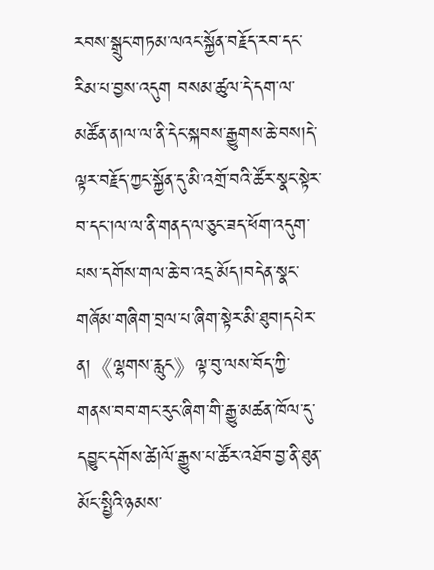རབས་སྒྲུང་གཏམ་ལའང་སྐྱོན་བརྗོད་རབ་དང་རིམ་པ་བྱས་འདུག བསམ་ཚུལ་དེ་དག་ལ་མཚོན་ན།ལ་ལ་ནི་དེང་སྐབས་རྒྱུགས་ཆེ་བས།དེ་ལྟར་བརྗོད་ཀྱང་སྐྱོན་དུ་མི་འགྲོ་བའི་ཚོར་སྣང་སྟེར་བ་དང་།ལ་ལ་ནི་གནད་ལ་ཅུང་ཟད་ཕོག་འདུག་པས་དགོས་གལ་ཆེ་བ་འདྲ་མོད།བདེན་སྣང་གཞོམ་གཞིག་བྲལ་པ་ཞིག་སྟེར་མི་ཐུབ།དཔེར་ན།《ལྷགས་རླུང》ལྟ་བུ་ལས་བོད་ཀྱི་གནས་བབ་གང་རུང་ཞིག་གི་རྒྱུ་མཚན་ཁོལ་དུ་དབྱུང་དགོས་ཚེ།ལོ་རྒྱུས་པ་ཚོར་འཐོབ་བྱ་ནི་ཐུན་མོང་སྤྱིའི་ཉམས་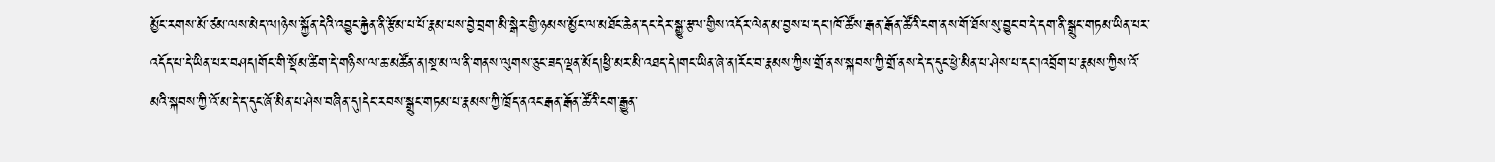མྱོང་རགས་མོ་ཙམ་ལས་མེད་ལ།ཉེས་སྐྱོན་དེའི་འབྱུང་རྐྱེན་ནི་རྩོམ་པ་པོ་རྣམ་པས་བྱེ་བྲག་མི་སྒེར་གྱི་ཉམས་མྱོང་ལ་མཐོང་ཆེན་དང་དེར་སྒྱུ་རྩལ་གྱིས་འདོར་ལེན་མ་བྱས་པ་དང་།ཁོ་ཚོས་རྒན་རྒོན་ཚོའི་ངག་ནས་གོ་ཐོས་སུ་བྱུང་བ་དེ་དག་ནི་སྒྲུང་གཏམ་ཡིན་པར་འདོད་པ་དེ་ཡིན་པར་བཤད།གོང་གི་སྡོམ་ཚིག་དེ་གཉིས་ལ་ཆ་མཚོན་ན།སྔ་མ་ལ་ནི་གནས་ལུགས་ཅུང་ཟད་ལྡན་མོད།ཕྱི་མར་མི་འཐད་དེ།གང་ཡིན་ཞེ་ན།རོང་བ་རྣམས་ཀྱིས་གྲོ་ནས་སྐབས་ཀྱི་གྲོ་ནས་དེ་ད་དུང་ཕྱེ་མིན་པ་ཤེས་པ་དང་།འབྲོག་པ་རྣམས་ཀྱིས་འོ་མའི་སྐབས་ཀྱི་འོ་མ་དེ་ད་དུང་ཞོ་མིན་པ་ཤེས་བཞིན་དུ།དེང་རབས་སྒྲུང་གཏམ་པ་རྣམས་ཀྱི་ཁྲོད་ནའང་རྒན་རྒོན་ཚོའི་ངག་རྒྱུན་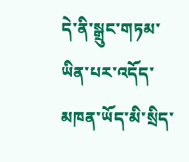དེ་ནི་སྒྲུང་གཏམ་ཡིན་པར་འདོད་མཁན་ཡོད་མི་སྲིད་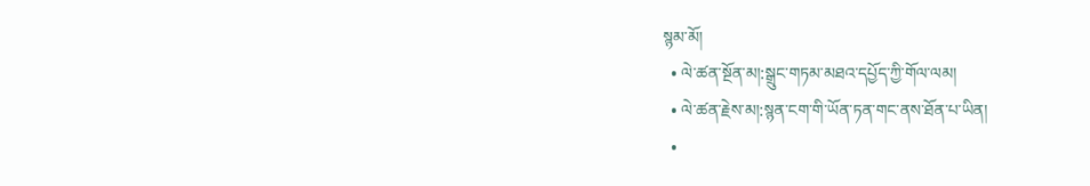སྙམ་མོ།
  • ལེ་ཚན་སྔོན་མ།:སྒྲུང་གཏམ་མཐའ་དཔྱོད་ཀྱི་གོལ་ལམ།
  • ལེ་ཚན་རྗེས་མ།:སྙན་ངག་གི་ཡོན་ཏན་གང་ནས་ཐོན་པ་ཡིན།
  •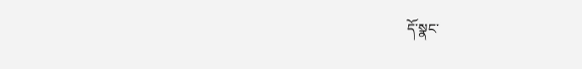དོ་སྣང་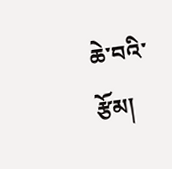ཆེ་བའི་རྩོམ།